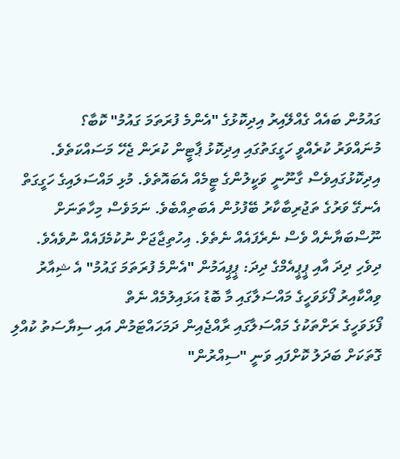ގައުމުން ބައެއް ގެއްލޭއިރު އިދިކޮޅުގެ "އެންމެ ފުރަތަމަ ގައުމު" ކޮބާ؟
މުނައްވަރު ކުރެއްވީ ހަގީގަތުގައި އިދިކޮޅު ޕާޓީން ކުރަން ޖެހޭ މަސައްކަތެވެ. އިދިކޮޅުގައިވެސް ގާނޫނީ ވަކީލުންގެ ޓީމެއް އެބައޮތެވެ. މުޅި މައްސަލައިގެ ހަގީގަތް އެނގޭ ވަރުގެ ތަޖުރިބާކާރު ބޭފުޅުން އެބަތިއްބެވެ. ނަމަވެސް މިހާތަނަށް ނޫސްބަޔާނެއް ވެސް ނެރެފައެއް ނެތެވެ. އިހުތިޖާޖަށް ނުކުމެފައެއް ނުވެއެވެ.
ދިވެހި ދިދަ އާއި ޕީޕީއެމްގެ ދިދަ: ޕީޕީއަމުން "އެންމެ ފުރަތަމަ ގައުމު" އެ ޝިއާރު ވިއްކާއިރު ފޯޅަވަހީގެ މައްސަލާގައި މާ ބޮޑު އަޅައިލުމެއް ނެތް
ފޯޅަވަހީގެ ރަށްތަކުގެ މައްސަލާގައި ރާއްޖެއިން ދަމަހައްޓަމުން އައި ސިޔާސަތު ކުއްލި ގޮތަކަށް ބަދަލު ކޮށްފައި ވަނީ "ސިއްރުން"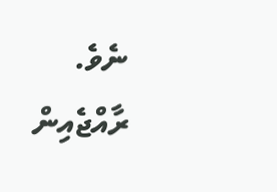ނެވެ. ރާއްޖެއިން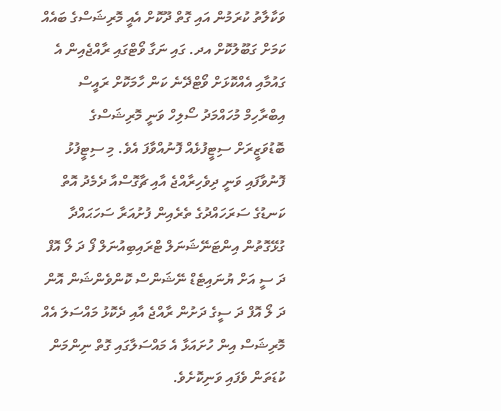ވަކާލާތު ކުރަމުން އައި ގޮތް ދޫކޮށް އެއީ މޮރިޝަސްގެ ބައެއް ކަމަށް ގަބޫލުކޮށް އދ. ގައި ނަގާ ވޯޓްގައި ރާއްޖެއިން އެ ގައުމާއި އެއްކޮޅަށް ވޯޓްދޭނެ ކަން ހާމަކޮށް ރައީސް އިބްރާހިމް މުހައްމަދު ސޯލިހް ވަނީ މޮރިޝަސްގެ ބޮޑުވަޒީރަށް ސިޓީފުޅެއް ފޮނުއްވާފަ އެވެ. މި ސިޓީފުޅު ފޮނުވާފައި ވަނީ ދިވެހިރާއްޖެ އާއި ޗާގޮސްއާ ދެމެދު އޮތް ކަނޑުގެ ސަރަހައްދުގެ ތެރެއިން ފުށުއަރާ ސަހަޙައްދާ ގުޅޭގޮތުން އިންޓަނޭޝަނަލް ޓްރައިބިއުނަލް ފޯ ދަ ލޯ އޮފް ދަ ސީ އަށް ޔުނައިޓެޑް ނޭޝަންސް ކޮންވެންޝަން އޮން ދަ ލޯ އޮފް ދަ ސީގެ ދަށުން ރާއްޖެ އާއި ދެކޮޅު މައްސަލަ އެއް މޮރިޝަސް އިން ހުށައަޅާ އެ މައްސަލާގައި ގޮތް ނިންމަން ކުޑަތަން ވެފައި ވަނިކޮށެވެ.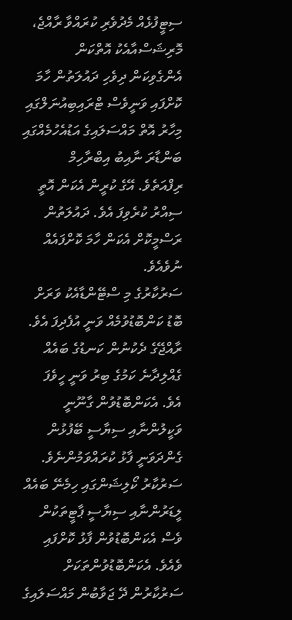ސިޓީފުޅެއް މެދުވެރި ކުރައްވާ ރާއްޖެ، މޮރިޝަސްއާއެކު އޮތްކަން އެންގެވިކަން ދިވެހި ދައުލަތުން ހާމަ ކޮށްފައި ވަނީވެސް ޓްރައިބިއުނަލްގައި މިހާރު އޮތް މައްސަލައިގެ އަޑުއެހުމެއްގައި ބަންޑާރަ ނާއިބު އިބްރާހިމް ރިފްއަތެވެ. އޭގެ ކުރީން އެކަން އޮތީ ސިއްރު ކުރެވިފަ އެވެ. ދައުލަތުން ރަސްމީކޮށް އެކަން ހާމަ ކޮށްފައެއް ނުވެއެވެ.
ސަރުކާރުގެ މި ސްޓޭންޑާއެކު ވަރަށް ބޮޑު ކަންބޮޑުވުމެއް ވަނީ އުފެދިފަ އެވެ. ރާއްޖޭގެ ދެކުނުން ކަނޑުގެ ބައެއް ގެއްލިދާނެ ކަމުގެ ބިރު ވަނީ ހީވެފަ އެވެ. އެކަންބޮޑުވުން ގާނޫނީ ވަކީލުންނާއި ސިޔާސީ ބޭފުޅުން ގެންދަވަނީ ފާޅު ކުރައްވަމުންނެވެ. ސަރުކާރު ކޯލިޝަންގައި ހިމެނޭ ބައެއް ލީޑަރުންނާއި ސިޔާސީ ޕާޓީތަކުން ވެސް އެކަންބޮޑުވުން ފާޅު ކޮށްފައި ވެއެވެ. އެކަންބޮޑުވުންތަކަށް ސަރުކާރުން ދޭ ޖަވާބުން މައްސަލައިގެ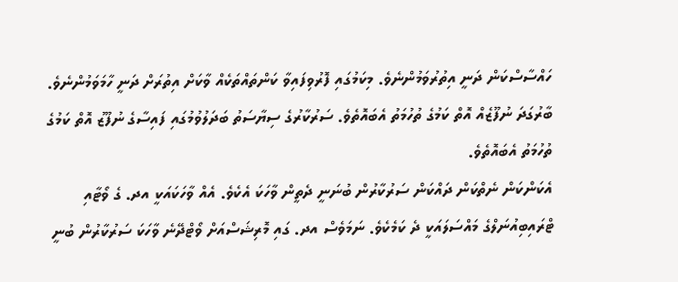ހައްސާސްކަން ދަނީ އިތުރުވަމުންނެވެ. މިކަމުގައި ފޮރުވިފައިވާ ކަންތައްތަކެއް ވާކަށް އިތުރަށް ދަނީ ހާމަވަމުންނެވެ. ބާރުގަދަ ނުފޫޒެއް އޮތް ކަމުގެ ތުހުމަތު އެބައޮތެވެ. ސަރުކާރުގެ ސިޔާސަތު ބަދަލުވުމުގައި ފައިސާގެ ނުފޫޒު އޮތް ކަމުގެ ތުހުމަތު އެބައޮތެވެ.
އެކަންކަން ނެތްކަން ދައްކަން ސަރުކާރުން ބުނަނީ ދެތީން ވާހަކަ އެކެވެ. އެއް ވާހަކައަކީ އދ. ގެ ވޯޓާއި ޓްރައިބިއުނަލްގެ މައްސަލައަކީ ދެ ކަމެކެވެ. ނަމަވެސް އދ. ގައި މޮރިޝަސްއަށް ވޯޓްދޭނެ ވާހަކަ ސަރުކާރުން ބުނީ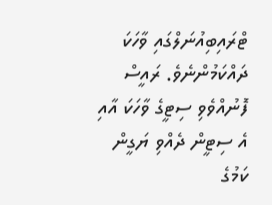ޓްރައިބިއުނަލްގައި ވާހަކަ ދައްކަމުންނެވެ. ރައީސް ފޮނުއްވެވި ސިޓީގެ ވާހަކަ އާއި އެ ސިޓީން ދެއްވި ޔަގީން ކަމުގެ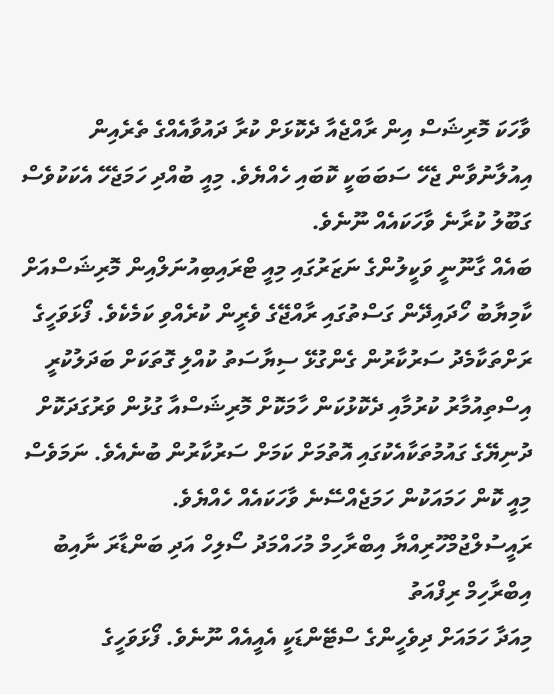ވާހަކަ މޮރިޝަސް އިން ރާއްޖެއާ ދެކޮޅަށް ކުރާ ދައުވާއެއްގެ ތެރެއިން އިއުލާނުވާން ޖެހޭ ސަބަބަކީ ކޮބައި ހެއްޔެވެ. މިއީ ބުއްދި ހަމަޖެހޭ އެކަކުވެސް ގަބޫލު ކުރާނެ ވާހަކައެއް ނޫނެވެ.
ބައެއް ގާނޫނީ ވަކީލުންގެ ނަޒަރުގައި މިއީ ޓްރައިބިއުނަލްއިން މޮރިޝަސްއަށް ކާމިޔާބު ހޯދައިދޭން ގަސްތުގައި ރާއްޖޭގެ ވެރީން ކުރެއްވި ކަމެކެވެ. ފޯޅަވަހީގެ ރަށްތަކާމެދު ސަރުކާރުން ގެންގުޅޭ ސިޔާސަތު ކުއްލި ގޮތަކަށް ބަދަލުކުރީ އިސްތިއުމާރު ކުރުމާއި ދެކޮޅުކަން ހާމަކޮށް މޮރިޝަސްއާ ގުޅުން ވަރުގަދަކޮށް ދުނިޔޭގެ ގައުމުތަކާއެކުގައި އޮތުމަށް ކަމަށް ސަރުކާރުން ބުނެއެވެ. ނަމަވެސް މިއީ ކޮން ހަމައަކުން ހަމަޖެއްސޭނެ ވާހަކައެއް ހެއްޔެވެ.
ރައީސުލްޖުމްހޫރިއްޔާ އިބްރާހިމް މުހައްމަދު ސޯލިހް އަދި ބަންޑާރަ ނާއިބު އިބްރާހިމް ރިފްއަތު
މިއަދާ ހަމައަށް ދިވެހީންގެ ސްޓޭންޑަކީ އެއީއެއް ނޫނެވެ. ފޯޅަވަހީގެ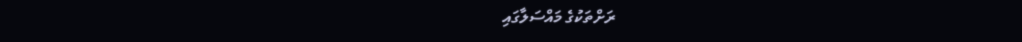ރަށްތަކުގެ މައްސަލާގައި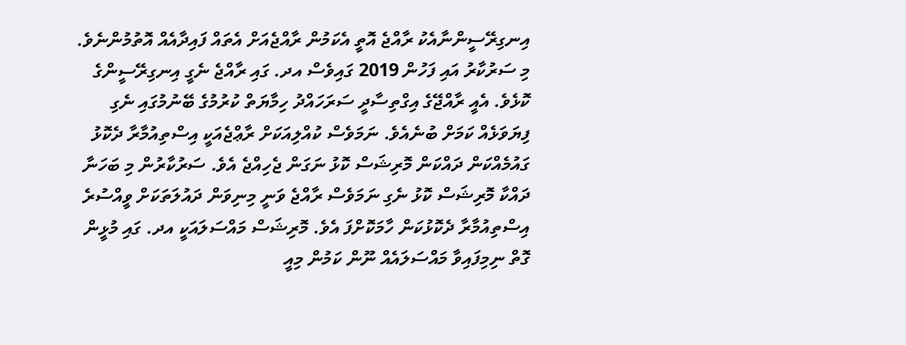އިނގިރޭސީންނާއެކު ރާއްޖެ އޮތީ އެކަމުން ރާއްޖެއަށް އެތައް ފައިދާއެއް އޮތުމުންނެވެ. މި ސަރުކާރު އައި ފަހުން 2019 ގައިވެސް އދ. ގައި ރާއްޖެ ނެގީ އިނގިރޭސީންގެ ކޮޅެވެ. އެއީ ރާއްޖޭގެ އިގްތިސާދީ ސަރަހައްދު ހިމާޔަތް ކުރުމުގެ ބޭނުމުގައި ނެގި ފިޔަވަޅެއް ކަމަށް ބުނެއެވެ. ނަމަވެސް ކުއްލިއަކަށް ރާޢްޖެއަކީ އިސްތިއުމާރާ ދެކޮޅު ގައުމެއްކަން ދައްކަން މޮރިޝަސް ކޮޅު ނަގަން ޖެހިއްޖެ އެވެ. ސަރުކާރުން މި ބަހަނާ ދައްކާ މޮރިޝަސް ކޮޅު ނެގި ނަމަވެސް ރާއްޖެ ވަނީ މިނިވަން ދައުލަތަކަށް ވީއްސުރެ އިސްތިއުމާރާ ދެކޮޅުކަން ހާމަކޮށްފަ އެވެ. މޮރިޝަސް މައްސަލައަކީ އދ. ގައި މުޅީން ގޮތް ނިމިފައިވާ މައްސަލައެއް ނޫން ކަމުން މިއީ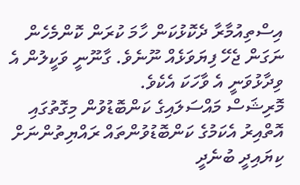އިސްތިއުމާރާ ދެކޮޅުކަން ހާމަ ކުރަން ކޮންމެހެން ނަގަން ޖެހޭ ފިޔަވަޅެއް ނޫނެވެ. ގާނޫނީ ވަކީލުން އެ ވިދާޅުވަނީ އެ ވާހަކަ އެކެވެ.
މޮރިޝަސް މައްސަލައިގެ ކަންބޮޑުވުން މިގޮތުގައި އޮތްއިރު އެކަމުގެ ކަންބޮޑުވުންތައް ރައްޔިތުންނަށް ކިޔައިދީ ބުނެދީ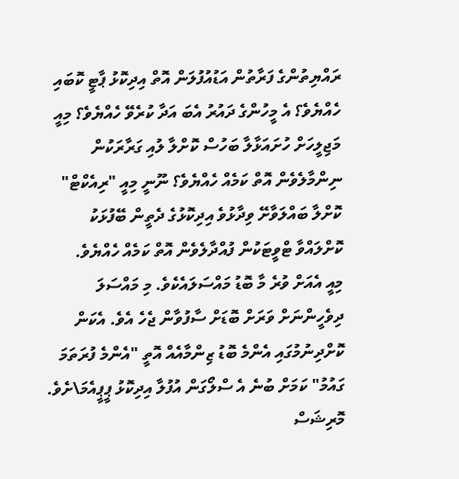ރައްޔިތުންގެ ފަރާތުން އަޑުއުފުލަން އޮތް އިދިކޮޅު ޕާޓީ ކޮބައި ހެއްޔެވެ؟ އެ މީހުންގެ ދައުރު އެބަ އަދާ ކުރެވޭ ހެއްޔެވެ؟ މިއީ މަޖިލީހަށް ހުށައަޅާލާ ބަހުސް ކޮށްލާ ލުއި ގަރާރަކުން ނިންމާލެވެން އޮތް ކަމެއް ހެއްޔެވެ؟ ނޫނީ މިއީ "ރިއެކްޓް" ކޮށްލާ ބައްލަވާށޭ ވިދާޅުވެ އިދިކޮޅުގެ ދެތީން ބޭފުޅަކު ކޮށްލައްވާ ޓްވީޓަކުން ފުއްދާލެވެން އޮތް ކަމެއް ހެއްޔެވެ.
މިއީ އެއަށް ވުރެ މާ ބޮޑު މައްސަލައެކެވެ. މި މައްސަލަ ދިވެހީންނަށް ވަރަށް ބޮޑަށް ސާފުވާން ޖެހެ އެވެ. އެކަން ކޮށްދިނުމުގައި އެންމެ ބޮޑު ޒިންމާއެއް އޮތީ "އެންމެ ފުރަތަމަ ގައުމު" ކަމަށް ބުނެ އެ ސްލޯގަން އުފުލާ އިދިކޮޅު ޕީޕީއެމަ\ށެވެ. މޮރިޝަސް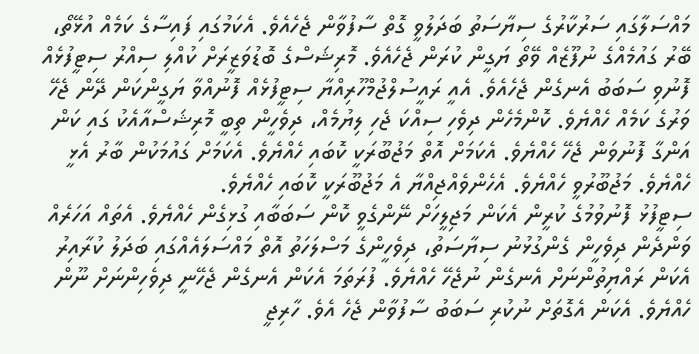މައްސަލާގައި ސަރުކާރުގެ ސިޔާސަތު ބަދަލުވީ ގޮތް ސާފުވާން ޖެހެއެވެ. އެކަމުގައި ފައިސާގެ ކަމެއް އުޅޭތޯ، ބޭރު ގައުމެއްގެ ނުފޫޒެއް ވޭތޯ ޔަގީން ކުރަން ޖެހެއެވެ. މޮރިޝަސްގެ ބޮޑުވަޒީރަށް ކުއްލި ސިއްރު ސިޓީފުޅެއް ފޮނުވި ސަބަބު އެނގެން ޖެހެއެވެ. އެއީ ރައީސުލްޖުމްހޫރިއްޔާ ސިޓީފުޅެއް ފޮނުއްވާ ޔަގީންކަން ދޭން ޖެހޭ ވަރުގެ ކަމެއް ހެއްޔެވެ. ކޮންމެހެން ދިވެހި ސިއްކަ ޖެހި ލިޔުމެއް، ދިވެހީން ތިބީ މޮރިޝަސްއާއެކު ގައި ކަން އަންގާ ފޮނުވަން ޖެހޭ ހެއްޔެވެ. އެކަމަށް އޮތް މަޖުބޫރަކީ ކޮބައި ހެއްޔެވެ. އެކަމަށް ގައުމަކުން ބާރު އެޅީ ހެއްޔެވެ. މަޖުބޫރުވީ ހެއްޔެވެ. އެހެންވެއްޖިއްޔާ އެ މަޖުބޫރަކީ ކޮބައި ހެއްޔެވެ.
ސިޓީފުޅު ފޮނުވުމުގެ ކުރީން އެކަން މަޖިލީހަށް ނޭންގެވީ ކޮން ސަބަބާއި ގުޅިގެން ހެއްޔެވެ. އެތައް އަހަރެއް ވަންދެން ދިވެހީން ގެންގުޅުނު ސިޔާސަތު، ދިވެހީންގެ މަސްލަހަތު އޮތް މައްސަލައެއްގައި ބަދަލު ކުރާއިރު އެކަން ރައްޔިތުންނަށް އެނގެން ނުޖެހޭ ހެއްޔެވެ. ފުރަތަމަ އެކަން އެނގެން ޖެހޭނީ ދިވެހިންނަށް ނޫން ހެއްޔެވެ. އެކަން އެގޮތަށް ނުކުރި ސަބަބު ސާފުވާން ޖެހެ އެވެ. ހާރިޖީ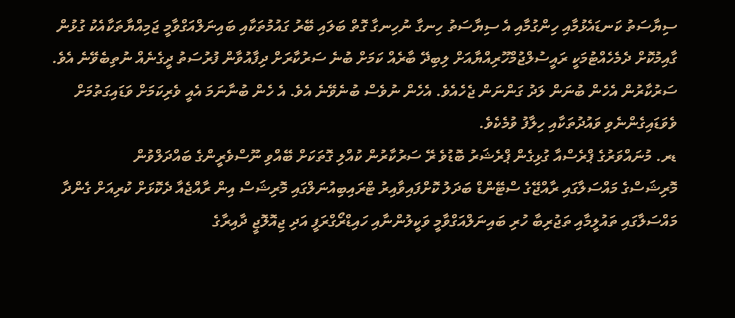ސިޔާސަތު ކަނޑައެޅުމާއި ހިންގުމާއި އެ ސިޔާސަތު ހިނގާ ނުހިނގާ ގޮތް ބަލައި ބޭރު ގައުމުތަކާއި ބައިނަލްއަގްވާމީ ޖަމިއްޔާތަކާއެކު ގުޅުން ގާއިމުކޮށް ދެމެހެއްޓުމަކީ ރައީސުލްޖުމްހޫރިއްޔާއަށް ލިބިދޭ ބާރެއް ކަމަށް ބުނެ ސަރުކާރަށް ދިފާއުވާން ފުރުސަތު ދީގެނެއް ނުތިބެވޭނެ އެވެ. ސަރުކާރުން އެހެން ބުނަން ލަދު ގަންނަން ޖެހެއެވެ. އެހެން ނުވެސް ބުނެވޭނެ އެވެ. އެ ހެން ބުނާނަމަ އެއީ ވެރިކަމަށް ވަޑައިގަތުމަށް ވެވަޑައިގެންނެވި ވައުދުތަކާއި ހިލާފު ވުމެކެވެ.
ޑރ. މުނައްވަރުގެ ޕްރެސްއާ ގުޅިގެން ޕްރެޝަރު ބޮޑުވެ ރޭ ސަރުކާރުން ކުއްލި ގޮތަކަށް ބޭއްވި ނޫސްވެރީންގެ ބައްދަލްވުން
މޮރިޝަސްގެ މައްސަލާގައި ރާއްޖޭގެ ސްޓޭންޑް ބަދަލު ކޮށްފައިވާއިރު ޓްރައިބިއުނަލްގައި މޮރިޝަސް އިން ރާއްޖެއާ ދެކޮޅަށް ކުރިއަށް ގެންދާ މައްސަލާގައި ތައުލީމާއި ތަޖުރިބާ ހުރި ބައިނަލްއަގްވާމީ ވަކީލުންނާއި ހައިޑްރޯގްރަފީ އަދި ޖިއޮލޮޖީ ދާއިރާގެ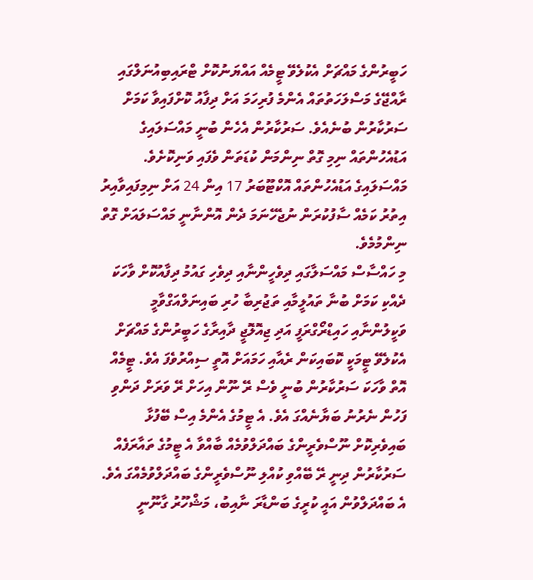ހަބީރުންގެ މައްޗަށް އެކުލެވޭ ޓީމެއް އައްޔަނުކޮށް ޓްރައިބިއުނަލްގައި ރާއްޖޭގެ މަސްލަހަތުތައް އެންމެ ފުރިހަމަ އަށް ދިފާއު ކޮށްފައިވާ ކަމަށް ސަރުކާރުން ބުނެއެވެ. ސަރުކާރުން އެހެން ބުނީ މައްސަލައިގެ އަޑުއެހުންތައް ނިމި ގޮތް ނިންމަން ކުޑަތަން ވެފައި ވަނިކޮށެވެ. މައްސަލައިގެ އަޑުއެހުންތައް އޮކްޓޫބަރު 17 އިން 24 އަށް ނިމިފައިވާއިރު އިތުރު ކަމެއް ސާފުކުރަން ނުޖެހޭނަމަ ދެން އޮންނާނީ މައްސަލައަށް ގޮތް ނިންމުމެވެ.
މި ހައްސާސް މައްސަލާގައި ދިވެހީންނާއި ދިވެހި ގައުމު ދިފާއުކޮށް ވާހަކަ ދެއްކި ކަމަށް ބުނާ ތައުލީމާއި ތަޖުރިބާ ހުރި ބައިނަލްއަގްވާމީ ވަކީލުންނާއި ހައިޑްރޯގްރަފީ އަދި ޖިއޮލޮޖީ ދާއިރާގެ ހަބީރުންގެ މައްޗަށް އެކުލެވޭ ޓީމަކީ ކޮބައިކަން ރެއާއި ހަމައަށް އޮތީ ސިއްރުވެފަ އެވެ. ޓީމެއް އޮތް ވާހަކަ ސަރުކާރުން ބުނީ ވެސް ރޭ ނޫން އިހަށް ރޭ ވަރަށް ދަންވި ފަހުން ނެރުނު ބަޔާނެއްގަ އެވެ. އެ ޓީމުގެ އެންމެ އިސް ބޭފުޅާ ބައިވެރިކޮށް ނޫސްވެރީންގެ ބައްދަލްވުމެއް ބާއްވާ އެ ޓީމުގެ ތައާރަފެއް ސަރުކާރުން ދިނީ ރޭ ބޭއްވި ކުއްލި ނޫސްވެރީންގެ ބައްދަލްވުމެއްގަ އެވެ.
އެ ބައްދަލްވުން އައީ ކުރީގެ ބަންޑާރަ ނާއިބު، މަޝްހޫރު ގާނޫނީ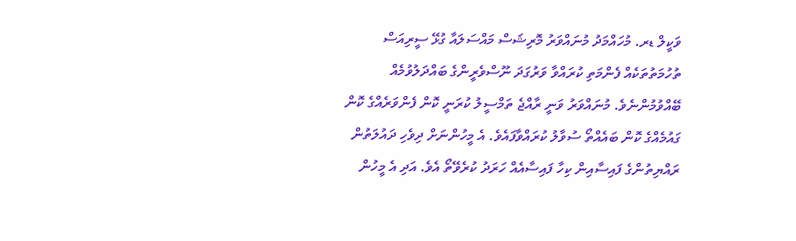ވަކީލް ޑރ. މުހައްމަދު މުނައްވަރު މޮރިޝަސް މައްސަލައާ ގުޅޭ ސީރިއަސް ތުހުމަތުތަކެއް ފެންމަތި ކުރައްވާ ވަރުގަދަ ނޫސްވެރީންގެ ބައްދަލުވުމެއް ބޭއްވުމުންނެވެ. މުނައްވަރު ވަނީ ރާއްޖެ ތަމްސީލު ކުރަނީ ކޮން ފެންވަރެއްގެ ކޮން ގައުމެއްގެ ކޮން ބައެއްތޯ ސުވާލު ކުރައްވާފައެވެ. އެ މީހުންނަށް ދިވެހި ދައުލަތުން ރައްޔިތުންގެ ފައިސާއިން ކިހާ ފައިސާއެއް ހަރަދު ކުރެވޭތޯ އެވެ. އަދި އެ މީހުން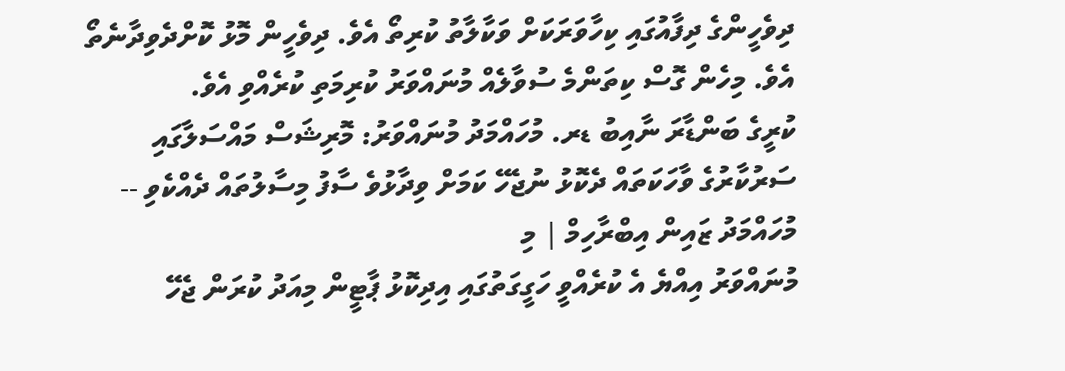ދިވެހީންގެ ދިފާއުގައި ކިހާވަރަކަށް ވަކާލާތު ކުރިތޯ އެވެ. ދިވެހީން މޮޅު ކޮށްދެވިދާނެތޯ އެވެ. މިހެން ގޮސް ކިތަންމެ ސުވާލެއް މުނައްވަރު ކުރިމަތި ކުރެއްވި އެވެ.
ކުރީގެ ބަންޑާރަ ނާއިބު ޑރ. މުހައްމަދު މުނައްވަރު: މޮރިޝަސް މައްސަލާގައި ސަރުކާރުގެ ވާހަކަތައް ދެކޮޅު ނުޖެހޭ ކަމަށް ވިދާޅުވެ ސާފު މިސާލުތައް ދެއްކެވި -- މުހައްމަދު ޒައިން އިބްރާހިމް | މި
މުނައްވަރު އިއްޔެ އެ ކުރެއްވީ ހަގީގަތުގައި އިދިކޮޅު ޕާޓީން މިއަދު ކުރަން ޖެހޭ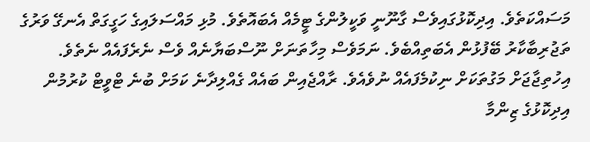މަސައްކަތެވެ. އިދިކޮޅުގައިވެސް ގާނޫނީ ވަކީލުންގެ ޓީމެއް އެބައޮތެވެ. މުޅި މައްސަލައިގެ ހަގީގަތް އެނގޭ ވަރުގެ ތަޖުރިބާކާރު ބޭފުޅުން އެބަތިއްބެވެ. ނަމަވެސް މިހާތަނަށް ނޫސްބަޔާނެއް ވެސް ނެރެފައެއް ނެތެވެ. އިހުތިޖާޖަށް މަގުތަކަށް ނިކުމެފައެއް ނުވެއެވެ. ރާއްޖެއިން ބައެއް ގެއްލިދާނެ ކަމަށް ބުނެ ޓްވީޓް ކުރުމުން އިދިކޮޅުގެ ޒިންމާ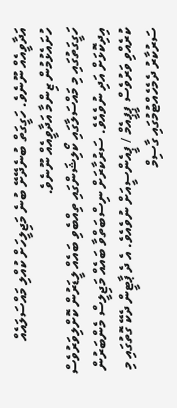އަދާވީއެއް ނޫނެވެ. ހަގީގަތް ބުނެދޭށޭ ބުނެ މަޖިލީހަށް ކުއްލި މައްސަލައެއް ހުށައެޅުމުން ޒިންމާ އަދާވީއެއް ނޫނެވެ.
ހަގީގަތުގައި މި މައްސަލާގައި ކޯލިޝަންގައި ތިއްބެވި ބައެއް ލީޑަރުން ކޮށްލިވަރުވެސް އިދިކޮޅަށް އަދި ނުވެއެވެ. ސަރުކާރަށް ނިސްބަތްވާ ބައެއް މަޖިލީސް މެންބަރުން ކުރެއްވި ވަރުވެސް ޕީޕީއެމް / ޕީއެންސީއަށް ނުވެއެވެ. އެ ދެ ޕާޓީން ދެކޭ ގޮތުގައި މި ސަރުކާރު ދެމެހެއްޓުމުގައި ގާސިމް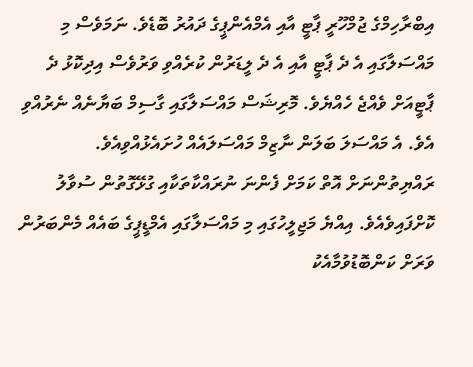އިބްރާހިމްގެ ޖުމްހޫރީ ޕާޓީ އާއި އެމްއެންޕީގެ ދައުރު ބޮޑެވެ. ނަމަވެސް މި މައްސަލާގައި އެ ދެ ޕާޓީ އާއި އެ ދެ ލީޑަރުން ކުރެއްވި ވަރުވެސް އިދިކޮޅު ދެ ޕާޓީއަށް ވެއްޖެ ހެއްޔެވެ. މޮރިޝަސް މައްސަލާގައި ގާސިމް ބަޔާނެއް ނެރުއްވި އެވެ. އެ މައްސަލަ ބަލަން ނާޒިމް މައްސަލައެއް ހުށައެޅުއްވިއެވެ. ރައްޔިތުންނަށް އޮތް ކަމަށް ފެންނަ ނުރައްކާތަކާއި ގުޅޭގޮތުން ސުވާލު ކޮށްފައިވެއެވެ. އިއްޔެ މަޖިލީހުގައި މި މައްސަލާގައި އެމްޑީޕީގެ ބައެއް މެންބަރުން ވަރަށް ކަންބޮޑުވުމާއެކު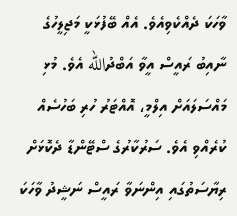ވާހަކަ ދެއްކެވިއެވެ. އެއް ބޭފުޅަކީ މަޖިލީހުގެ ނާއިބު ރައީސް އީވާ އަބްދުالله އެވެ. މުޅި މައްސަލައަށް އިލްމީ، އޮއްޓަރު ހުރި ބަހުސެއް ކުރެއްވި އެވެ. ސަރުކާރުގެ ސްޓޭންޑާ ދެކޮޅަށް ރިޔާސަތުގައި އިންނަވާ ރައީސް ނަޝީދު ވާހަކަ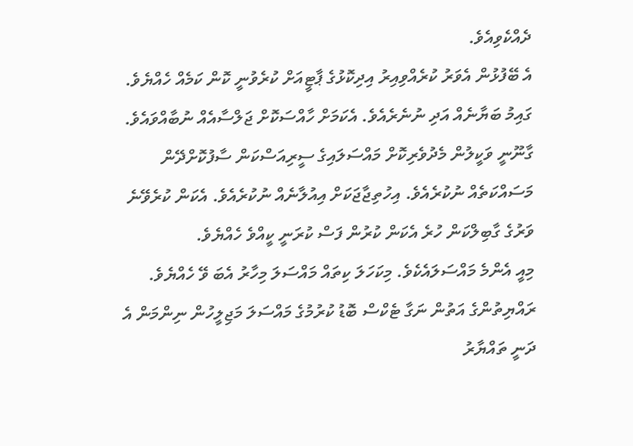ދެއްކެވިއެވެ.
އެ ބޭފުޅުން އެވަރު ކުރެއްވިއިރު އިދިކޮޅުގެ ޕާޓީއަށް ކުރެވުނީ ކޮން ކަމެއް ހެއްޔެވެ. ގައިމު ބަޔާނެއް އަދި ނުނެރެއެވެ. އެކަމަށް ހާއްސަކޮށް ޖަލްސާއެއް ނުބާއްވައެވެ. ގާނޫނީ ވަކީލުން މެދުވެރިކޮށް މައްސަލައިގެ ސީރިއަސްކަން ސާފުކޮށްދޭން މަސައްކަތެއް ނުކުރެއެވެ. އިހުތިޖާޖަކަށް އިއުލާނެއް ނުކުރެއެވެ. އެކަން ކުރެވޭނެ ވަރުގެ ގާބިލްކަން ހުރެ އެކަން ކުރުން ފަސް ކުރަނީ ކީއްވެ ހެއްޔެވެ.
މިއީ އެންމެ މައްސަލައެކެވެ. މިކަހަލަ ކިތައް މައްސަލަ މިހާރު އެބަ ވޭ ހެއްޔެވެ. ރައްޔިތުންގެ އަތުން ނަގާ ޓެކްސް ބޮޑު ކުރުމުގެ މައްސަލަ މަޖިލީހުން ނިންމަން އެ ދަނީ ތައްޔާރު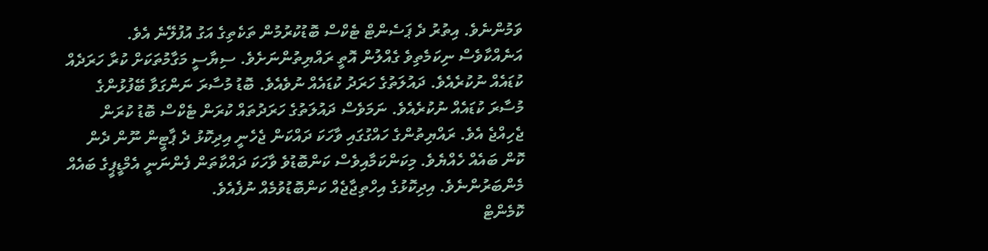ވަމުންނެވެ. އިތުރު ދެ ޕަސެންޓް ޓެކްސް ބޮޑުކުރުމުން ތަކެތިގެ އަގު އުފުލޭނެ އެވެ. އަނެއްކާވެސް ނިކަމެތިވެ ގެއްލުން އޮތީ ރައްޔިތުންނަށެވެ. ސިޔާސީ މަގާމުތަކަށް ކުރާ ހަރަދެއް ކުޑައެއް ނުކުރެއެވެ. ދައުލަތުގެ ހަރަދު ކުޑައެއް ނުވެއެވެ. ބޮޑު މުސާރަ ނަންގަވާ ބޭފުޅުންގެ މުސާރަ ކުޑައެއް ނުކުރެއެވެ. ނަމަވެސް ދައުލަތުގެ ހަރަދުތައް ކުރަން ޓެކްސް ބޮޑު ކުރަން ޖެހިއްޖެ އެވެ. ރައްޔިތުންގެ ހައްގުގައި ވާހަކަ ދައްކަން ޖެހެނީ އިދިކޮޅު ދެ ޕާޓީން ނޫން ދެން ކޮން ބައެއް ހެއްޔެވެ. މިކަންކަމާއިވެސް ކަންބޮޑުވެ ވާހަކަ ދައްކާތަން ފެންނަނީ އެމްޑީޕީގެ ބައެއް މެންބަރުންނެވެ. އިދިކޮޅުގެ އިހްތިޖާޖެއް ކަންބޮޑުވުމެއް ނުފެއެވެ.
ކޮމެންޓް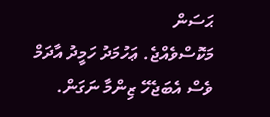ޙަސަން
މަކޮސްވެއްޖެ. ޢަހުމަދު ހަމީދު އާދަމް ވެސް އެބަޖެހޭ ޒިންމާ ނަގަން.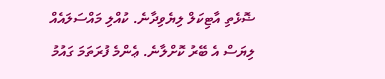ޟޮޅެތި އާޓިކަލް ލިޔެވިދާނެ. ކުއްލި މައްސަލައެއް ލިޔަސް އެ ބޭރު ކޮށްލާނެ. ޢެންމެ ފުރަތަމަ ގައުމު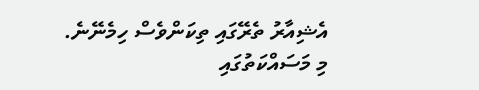އެޝިއާރު ތެރޭގައި ތިކަންވެސް ހިމެނޭނެ.
މި މަސައްކަތުގައި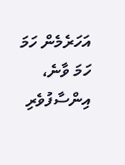އަހަރެމެން ހަމަ ހަމަ ވާނެ، އިންސާފުވެރި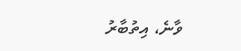ވާނެ، އިތުބާރު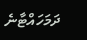ދަމަހައްޓާނެ